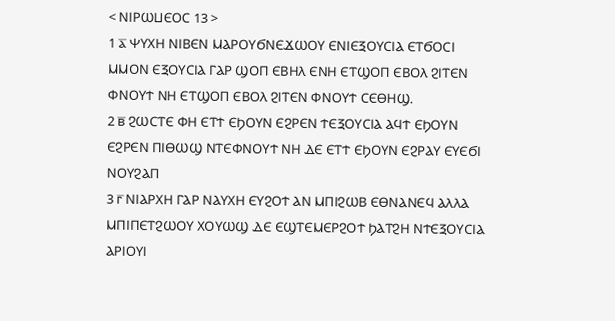< ⲚⲒⲢⲰⳘⲈⲞⲤ 13 >
1 ⲁ̅ ⲮⲨⲬⲎ ⲚⲒⲂⲈⲚ ⲘⲀⲢⲞⲨϬⲚⲈϪⲰⲞⲨ ⲈⲚⲒⲈⲜⲞⲨⲤⲒⲀ ⲈⲦϬⲞⲤⲒ ⲘⲘⲞⲚ ⲈⲜⲞⲨⲤⲒⲀ ⲄⲀⲢ ϢⲞⲠ ⲈⲂⲎⲖ ⲈⲚⲎ ⲈⲦϢⲞⲠ ⲈⲂⲞⲖ ϨⲒⲦⲈⲚ ⲪⲚⲞⲨϮ ⲚⲎ ⲈⲦϢⲞⲠ ⲈⲂⲞⲖ ϨⲒⲦⲈⲚ ⲪⲚⲞⲨϮ ⲤⲈⲐⲎϢ.
2 ⲃ̅ ϨⲰⲤⲦⲈ ⲪⲎ ⲈⲦϮ ⲈϦⲞⲨⲚ ⲈϨⲢⲈⲚ ϮⲈⲜⲞⲨⲤⲒⲀ ⲀϤϮ ⲈϦⲞⲨⲚ ⲈϨⲢⲈⲚ ⲠⲒⲐⲰϢ ⲚⲦⲈⲪⲚⲞⲨϮ ⲚⲎ ⲆⲈ ⲈⲦϮ ⲈϦⲞⲨⲚ ⲈϨⲢⲀⲨ ⲈⲨⲈϬⲒ ⲚⲞⲨϨⲀⲠ
3 ⲅ̅ ⲚⲒⲀⲢⲬⲎ ⲄⲀⲢ ⲚⲀⲨⲬⲎ ⲈⲨϨⲞϮ ⲀⲚ ⲘⲠⲒϨⲰⲂ ⲈⲐⲚⲀⲚⲈϤ ⲀⲖⲖⲀ ⲘⲠⲒⲠⲈⲦϨⲰⲞⲨ ⲬⲞⲨⲰϢ ⲆⲈ ⲈϢⲦⲈⲘⲈⲢϨⲞϮ ϦⲀⲦϨⲎ ⲚϮⲈⲜⲞⲨⲤⲒⲀ ⲀⲢⲒⲞⲨⲒ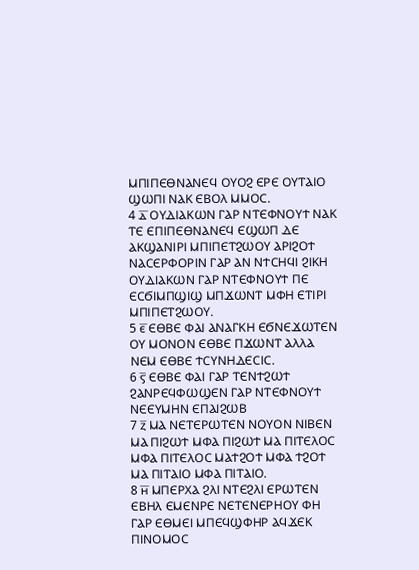ⲘⲠⲒⲠⲈⲐⲚⲀⲚⲈϤ ⲞⲨⲞϨ ⲈⲢⲈ ⲞⲨⲦⲀⲒⲞ ϢⲰⲠⲒ ⲚⲀⲔ ⲈⲂⲞⲖ ⲘⲘⲞⲤ.
4 ⲇ̅ ⲞⲨⲆⲒⲀⲔⲰⲚ ⲄⲀⲢ ⲚⲦⲈⲪⲚⲞⲨϮ ⲚⲀⲔ ⲦⲈ ⲈⲠⲒⲠⲈⲐⲚⲀⲚⲈϤ ⲈϢⲰⲠ ⲆⲈ ⲀⲔϢⲀⲚⲒⲢⲒ ⲘⲠⲒⲠⲈⲦϨⲰⲞⲨ ⲀⲢⲒϨⲞϮ ⲚⲀⲤⲈⲢⲪⲞⲢⲒⲚ ⲄⲀⲢ ⲀⲚ ⲚϮⲤⲎϤⲒ ϨⲒⲔⲎ ⲞⲨⲆⲒⲀⲔⲰⲚ ⲄⲀⲢ ⲚⲦⲈⲪⲚⲞⲨϮ ⲠⲈ ⲈⲤϬⲒⲘⲠϢⲒϢ ⲘⲠϪⲰⲚⲦ ⲘⲪⲎ ⲈⲦⲒⲢⲒ ⲘⲠⲒⲠⲈⲦϨⲰⲞⲨ.
5 ⲉ̅ ⲈⲐⲂⲈ ⲪⲀⲒ ⲀⲚⲀⲄⲔⲎ ⲈϬⲚⲈϪⲰⲦⲈⲚ ⲞⲨ ⲘⲞⲚⲞⲚ ⲈⲐⲂⲈ ⲠϪⲰⲚⲦ ⲀⲖⲖⲀ ⲚⲈⲘ ⲈⲐⲂⲈ ϮⲤⲨⲚⲎⲆⲈⲤⲒⲤ.
6 ⲋ̅ ⲈⲐⲂⲈ ⲪⲀⲒ ⲄⲀⲢ ⲦⲈⲚϮϨⲰϮ ϨⲀⲚⲢⲈϤⲪⲰϢⲈⲚ ⲄⲀⲢ ⲚⲦⲈⲪⲚⲞⲨϮ ⲚⲈⲈⲨⲘⲎⲚ ⲈⲠⲀⲒϨⲰⲂ
7 ⲍ̅ ⲘⲀ ⲚⲈⲦⲈⲢⲰⲦⲈⲚ ⲚⲞⲨⲞⲚ ⲚⲒⲂⲈⲚ ⲘⲀ ⲠⲒϨⲰϮ ⲘⲪⲀ ⲠⲒϨⲰϮ ⲘⲀ ⲠⲒⲦⲈⲖⲞⲤ ⲘⲪⲀ ⲠⲒⲦⲈⲖⲞⲤ ⲘⲀϮϨⲞϮ ⲘⲪⲀ ϮϨⲞϮ ⲘⲀ ⲠⲒⲦⲀⲒⲞ ⲘⲪⲀ ⲠⲒⲦⲀⲒⲞ.
8 ⲏ̅ ⲘⲠⲈⲢⲬⲀ ϨⲖⲒ ⲚⲦⲈϨⲖⲒ ⲈⲢⲰⲦⲈⲚ ⲈⲂⲎⲖ ⲈⲘⲈⲚⲢⲈ ⲚⲈⲦⲈⲚⲈⲢⲎⲞⲨ ⲪⲎ ⲄⲀⲢ ⲈⲐⲘⲈⲒ ⲘⲠⲈϤϢⲪⲎⲢ ⲀϤϪⲈⲔ ⲠⲒⲚⲞⲘⲞⲤ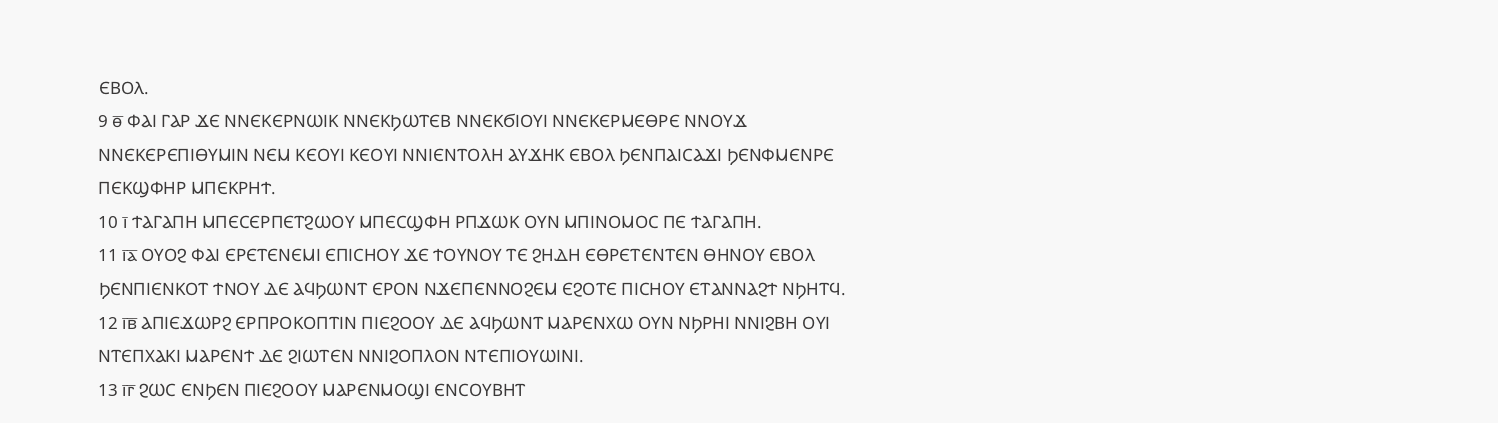ⲈⲂⲞⲖ.
9 ⲑ̅ ⲪⲀⲒ ⲄⲀⲢ ϪⲈ ⲚⲚⲈⲔⲈⲢⲚⲰⲒⲔ ⲚⲚⲈⲔϦⲰⲦⲈⲂ ⲚⲚⲈⲔϬⲒⲞⲨⲒ ⲚⲚⲈⲔⲈⲢⲘⲈⲐⲢⲈ ⲚⲚⲞⲨϪ ⲚⲚⲈⲔⲈⲢⲈⲠⲒⲐⲨⲘⲒⲚ ⲚⲈⲘ ⲔⲈⲞⲨⲒ ⲔⲈⲞⲨⲒ ⲚⲚⲒⲈⲚⲦⲞⲖⲎ ⲀⲨϪⲎⲔ ⲈⲂⲞⲖ ϦⲈⲚⲠⲀⲒⲤⲀϪⲒ ϦⲈⲚⲪⲘⲈⲚⲢⲈ ⲠⲈⲔϢⲪⲎⲢ ⲘⲠⲈⲔⲢⲎϮ.
10 ⲓ̅ ϮⲀⲄⲀⲠⲎ ⲘⲠⲈⲤⲈⲢⲠⲈⲦϨⲰⲞⲨ ⲘⲠⲈⲤϢⲪⲎ ⲢⲠϪⲰⲔ ⲞⲨⲚ ⲘⲠⲒⲚⲞⲘⲞⲤ ⲠⲈ ϮⲀⲄⲀⲠⲎ.
11 ⲓ̅ⲁ̅ ⲞⲨⲞϨ ⲪⲀⲒ ⲈⲢⲈⲦⲈⲚⲈⲘⲒ ⲈⲠⲒⲤⲎⲞⲨ ϪⲈ ϮⲞⲨⲚⲞⲨ ⲦⲈ ϨⲎⲆⲎ ⲈⲐⲢⲈⲦⲈⲚⲦⲈⲚ ⲐⲎⲚⲞⲨ ⲈⲂⲞⲖ ϦⲈⲚⲠⲒⲈⲚⲔⲞⲦ ϮⲚⲞⲨ ⲆⲈ ⲀϤϦⲰⲚⲦ ⲈⲢⲞⲚ ⲚϪⲈⲠⲈⲚⲚⲞϨⲈⲘ ⲈϨⲞⲦⲈ ⲠⲒⲤⲎⲞⲨ ⲈⲦⲀⲚⲚⲀϨϮ ⲚϦⲎⲦϤ.
12 ⲓ̅ⲃ̅ ⲀⲠⲒⲈϪⲰⲢϨ ⲈⲢⲠⲢⲞⲔⲞⲠⲦⲒⲚ ⲠⲒⲈϨⲞⲞⲨ ⲆⲈ ⲀϤϦⲰⲚⲦ ⲘⲀⲢⲈⲚⲬⲰ ⲞⲨⲚ ⲚϦⲢⲎⲒ ⲚⲚⲒϨⲂⲎ ⲞⲨⲒ ⲚⲦⲈⲠⲬⲀⲔⲒ ⲘⲀⲢⲈⲚϮ ⲆⲈ ϨⲒⲰⲦⲈⲚ ⲚⲚⲒϨⲞⲠⲖⲞⲚ ⲚⲦⲈⲠⲒⲞⲨⲰⲒⲚⲒ.
13 ⲓ̅ⲅ̅ ϨⲰⲤ ⲈⲚϦⲈⲚ ⲠⲒⲈϨⲞⲞⲨ ⲘⲀⲢⲈⲚⲘⲞϢⲒ ⲈⲚⲤⲞⲨⲂⲎⲦ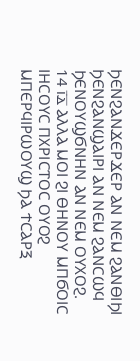ϦⲈⲚϨⲀⲚϪⲈⲢϪⲈⲢ ⲀⲚ ⲚⲈⲘ ϨⲀⲚⲐⲒϦⲒ ϦⲈⲚϨⲀⲚϢⲀⲒⲢⲒ ⲀⲚ ⲚⲈⲘ ϨⲀⲚⲤⲰϤ ϦⲈⲚⲞⲨϢϬⲚⲎⲚ ⲀⲚ ⲚⲈⲘ ⲞⲨⲬⲞϨ.
14 ⲓ̅ⲇ̅ ⲀⲖⲖⲀ ⲘⲞⲒ ϨⲒ ⲐⲎⲚⲞⲨ ⲘⲠϬⲞⲒⲤ ⲒⲎⲤⲞⲨⲤ ⲠⲬⲢⲒⲤⲦⲞⲤ ⲞⲨⲞϨ ⲘⲠⲈⲢϤⲒⲢⲰⲞⲨϢ ϦⲀ ϮⲤⲀⲢⲜ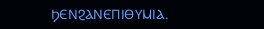ϦⲈⲚϨⲀⲚⲈⲠⲒⲐⲨⲘⲒⲀ.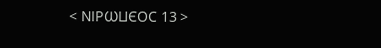< ⲚⲒⲢⲰⳘⲈⲞⲤ 13 >